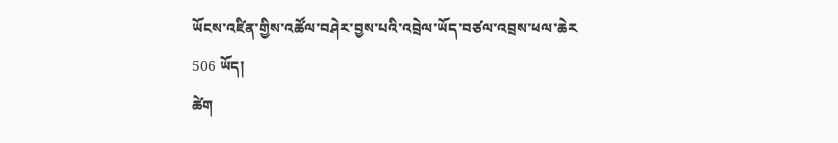ཡོངས་འཛིན་གྱིས་འཚོལ་བཤེར་བྱས་པའི་འབྲེལ་ཡོད་བཙལ་འབྲས་ཕལ་ཆེར 506 ཡོད།
ཚེག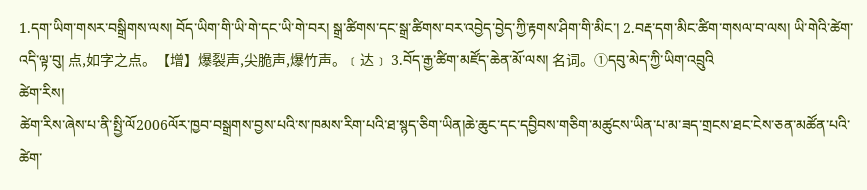1.དག་ཡིག་གསར་བསྒྲིགས་ལས། བོད་ཡིག་གི་ཡི་གེ་དང་ཡི་གེ་བར། སྒྲ་ཚིགས་དང་སྒྲ་ཚིགས་བར་འབྱེད་བྱེད་ཀྱི་རྟགས་ཤིག་གི་མིང་། 2.བརྡ་དག་མིང་ཚིག་གསལ་བ་ལས། ཡི་གེའི་ཚེག་འདི་ལྟ་བུ། 点,如字之点。【增】爆裂声,尖脆声,爆竹声。﹝达﹞ 3.བོད་རྒྱ་ཚིག་མཛོད་ཆེན་མོ་ལས། 名词。①དབུ་མེད་ཀྱི་ཡིག་འབྲུའི
ཚེག་རིས།
ཚེག་རིས་ཞེས་པ་ནི་སྤྱི་ལོ2006ལོར་ཁྱབ་བསྒྲགས་བྱས་པའི་ས་ཁམས་རིག་པའི་ཐ་སྙད་ཅིག་ཡིན།ཆེ་ཆུང་དང་དབྱིབས་གཅིག་མཚུངས་ཡིན་པ་མ་ཟད་གྲངས་ཐང་ངེས་ཅན་མཚོན་པའི་ཚེག་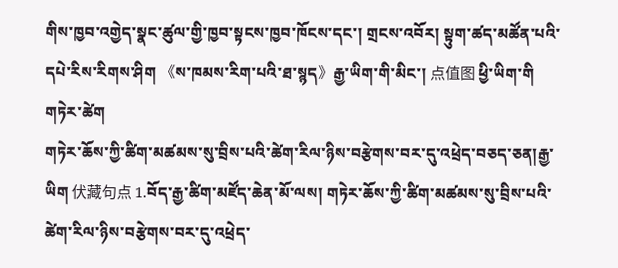གིས་ཁྱབ་འགྱེད་སྣང་ཚུལ་གྱི་ཁྱབ་སྟངས་ཁྱབ་ཁོངས་དང་། གྲངས་འབོར། སྟུག་ཚད་མཚོན་པའི་དཔེ་རིས་རིགས་ཤིག 《ས་ཁམས་རིག་པའི་ཐ་སྙད》རྒྱ་ཡིག་གི་མིང་། 点值图 ཕྱི་ཡིག་གི
གཏེར་ཚེག
གཏེར་ཆོས་ཀྱི་ཚིག་མཚམས་སུ་བྲིས་པའི་ཚེག་རིལ་ཉིས་བརྩེགས་བར་དུ་འཕྲེད་བཅད་ཅན།རྒྱ་ཡིག 伏藏句点 1.བོད་རྒྱ་ཚིག་མཛོད་ཆེན་མོ་ལས། གཏེར་ཆོས་ཀྱི་ཚིག་མཚམས་སུ་བྲིས་པའི་ཚེག་རིལ་ཉིས་བརྩེགས་བར་དུ་འཕྲེད་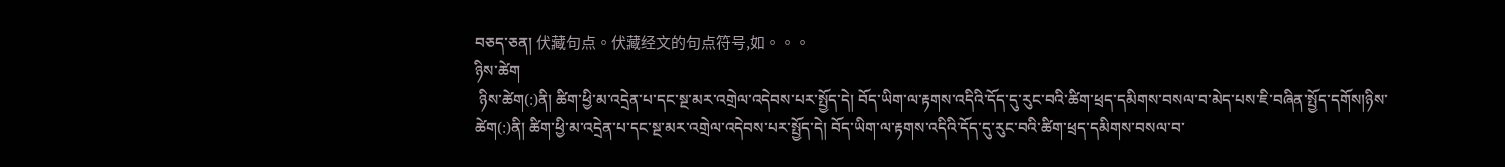བཅད་ཅན། 伏藏句点。伏藏经文的句点符号,如。。。
ཉིས་ཚེག
 ཉིས་ཚེག(:)ནི། ཚིག་ཕྱི་མ་འདྲེན་པ་དང་སྔ་མར་འགྲེལ་འདེབས་པར་སྤྱོད་དེ། བོད་ཡིག་ལ་རྟགས་འདིའི་དོད་དུ་རུང་བའི་ཚིག་ཕྲད་དམིགས་བསལ་བ་མེད་པས་ཇི་བཞིན་སྤྱོད་དགོས།ཉིས་ཚེག(:)ནི། ཚིག་ཕྱི་མ་འདྲེན་པ་དང་སྔ་མར་འགྲེལ་འདེབས་པར་སྤྱོད་དེ། བོད་ཡིག་ལ་རྟགས་འདིའི་དོད་དུ་རུང་བའི་ཚིག་ཕྲད་དམིགས་བསལ་བ་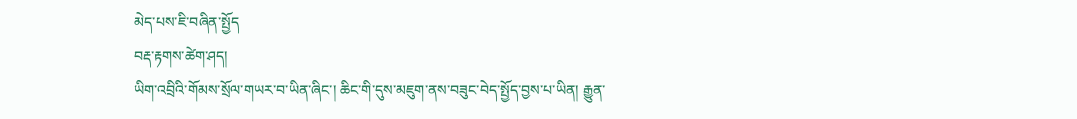མེད་པས་ཇི་བཞིན་སྤྱོད
བརྡ་རྟགས་ཚེག་ཤད།
ཡིག་འབྲིའི་གོམས་སྲོལ་གཡར་བ་ཡིན་ཞིང་། ཆིང་གི་དུས་མཇུག་ནས་བཟུང་བེད་སྤྱོད་བྱས་པ་ཡིན། རྒྱུན་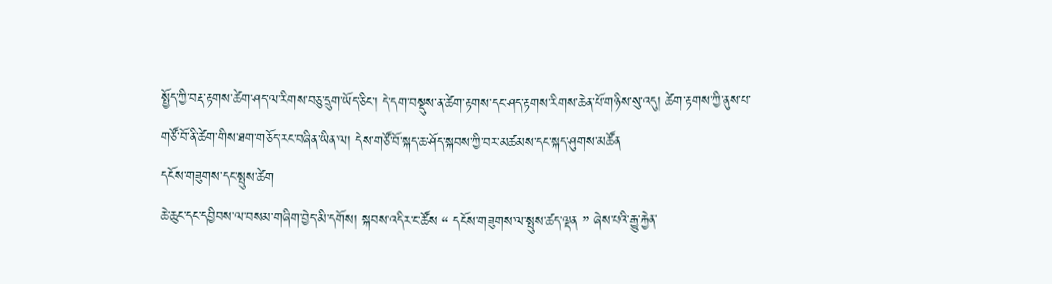སྤྱོད་ཀྱི་བརྡ་རྟགས་ཚེག་ཤད་ལ་རིགས་བཅུ་དྲུག་ཡོད་ཅིང་། དེ་དག་བསྡུས་ན་ཚེག་རྟགས་དང་ཤད་རྟགས་རིགས་ཆེན་པོ་གཉིས་སུ་འདུ། ཚེག་རྟགས་ཀྱི་ནུས་པ་གཙོ་བོ་ནི་ཚེག་གིས་ཐག་གཅོད་རང་བཞིན་ཡིན་ལ། དེས་གཙོ་བོ་སྐད་ཆ་ཤོད་སྐབས་ཀྱི་བར་མཚམས་དང་སྐད་ཤུགས་མཚོན
དངོས་གཟུགས་དང་སྤུས་ཚེག
ཆེ་ཆུང་དང་དབྱིབས་ལ་བསམ་གཞིག་བྱེད་མི་དགོས། སྐབས་འདིར་ང་ཚོས “ དངོས་གཟུགས་ལ་སྤུས་ཚད་ལྡན ” ཞེས་པའི་རྒྱུ་རྐྱེན་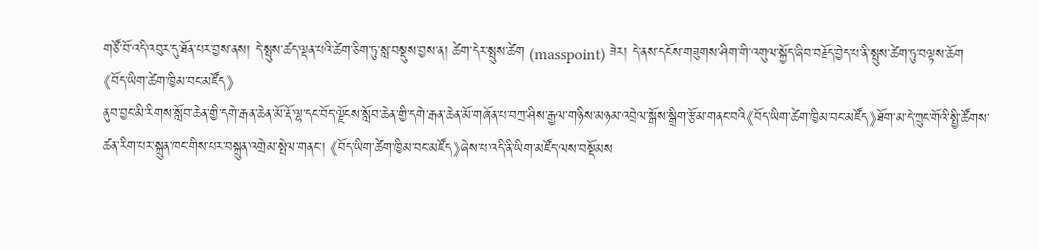གཙོ་བོ་འདི་འབུར་དུ་ཐོན་པར་བྱས་ནས། དེ་སྤུས་ཚད་ལྡན་པའི་ཚེག་ཅིག་ཏུ་སླ་བསྡུས་བྱས་ན། ཚེག་དེར་སྤུས་ཚེག (masspoint) ཟེར། དེ་ནས་དངོས་གཟུགས་ཤིག་གི་འགུལ་སྐྱོད་ཞིབ་བརྗོད་བྱེད་པ་ནི་སྤུས་ཚེག་ཏུ་བལྟས་ཆོག
《བོད་ཡིག་ཚེག་ཁྱིམ་བང་མཛོད》
ནུབ་བྱང་མི་རིགས་སློབ་ཆེན་གྱི་དགེ་རྒན་ཆེན་མོ་རྡོ་ལྷ་དང་བོད་ལྗོངས་སློབ་ཆེན་གྱི་དགེ་རྒན་ཆེན་མོ་གཞོན་པ་བཀྲ་ཤིས་རྒྱལ་གཉིས་མཉམ་འབྲེལ་སྒོས་སྒྲིག་རྩོམ་གནང་བའི《བོད་ཡིག་ཚེག་ཁྱིམ་བང་མཛོད》ཐོག་མ་དེ་ཀྲུང་གོའི་སྤྱི་ཚོགས་ཚན་རིག་པར་སྐྲུན་ཁང་གིས་པར་བསྐྲུན་འགྲེམ་སྤེལ་གནང་། 《བོད་ཡིག་ཚེག་ཁྱིམ་བང་མཛོད》ཞེས་པ་འདི་ནི་ཡིག་མཛོད་ལས་བསྡོམས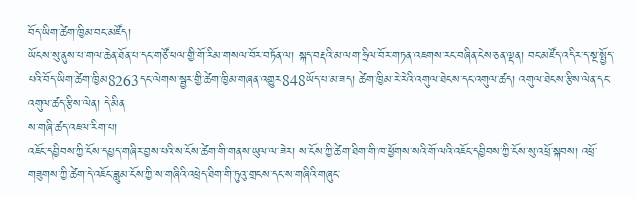བོད་ཡིག་ཚེག་ཁྱིམ་བང་མཛོད།
ཡོངས་སུ་ནུས་པ་གལ་ཆེན་ཐོན་པ་དང་གཙོ་ཕལ་གྱི་གོ་རིམ་གསལ་བོར་བཏོན་ལ། སྐད་བརྡའི་མ་ལག་ཧྲིལ་བོར་གཏན་འཇགས་རང་བཞིན་ངེས་ཅན་ལྡན། བང་མཛོད་འདིར་ད་སྔ་སྤྱོད་པའི་བོད་ཡིག་ཚེག་ཁྱིམ8263དང་ལེགས་སྦྱར་གྱི་ཚེག་ཁྱིམ་གཞན་འགྱུར848ཡོད་པ་མ་ཟད། ཚེག་ཁྱིམ་རེ་རེའི་འགུལ་ཐེངས་དང་འགུལ་ཚད། འགུལ་ཐེངས་རྩིས་ལེན་དང་འགུལ་ཚད་རྩིས་ལེན། དེ་མིན
ས་གཞི་ཚད་འཇལ་རིག་པ།
འཇོང་དབྱིབས་ཀྱི་ངོས་དཔྱད་གཞིར་བྱས་པའི་ས་ངོས་ཚེག་གི་གནས་ཡུལ་ལ་ཟེར། ས་ངོས་ཀྱི་ཚེག་ཐིག་གི་ཁ་ཕྱོགས་སའི་གོ་ལའི་འཇོང་དབྱིབས་ཀྱི་ངོས་སུ་འཕྲོ་སྐབས། འཕྲོ་གཟུགས་ཀྱི་ཚེག་དེ་འཇོང་ཟླུམ་ངོས་ཀྱི་ས་གཞིའི་འཕྲེད་ཐིག་གི་ཏུའུ་གྲངས་དང་ས་གཞིའི་གཞུང་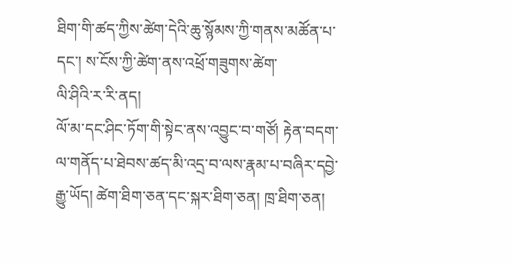ཐིག་གི་ཚད་ཀྱིས་ཚེག་དེའི་ཆུ་སྙོམས་ཀྱི་གནས་མཚོན་པ་དང་། ས་ངོས་ཀྱི་ཚེག་ནས་འཕྲོ་གཟུགས་ཚེག་
ལི་ཤིའི་ར་རི་ནད།
ལོ་མ་དང་ཤིང་ཏོག་གི་སྟེང་ནས་འབྱུང་བ་གཙོ། རྟེན་བདག་ལ་གནོད་པ་ཐེབས་ཚད་མི་འདྲ་བ་ལས་རྣམ་པ་བཞིར་དབྱེ་རྒྱུ་ཡོད། ཚེག་ཐིག་ཅན་དང་སྐར་ཐིག་ཅན། ཁྲ་ཐིག་ཅན།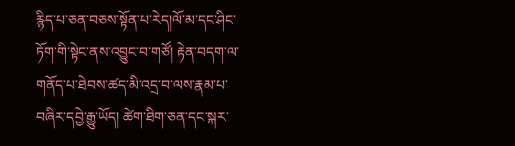རྙིད་པ་ཅན་བཅས་སྟོན་པ་རེད།ལོ་མ་དང་ཤིང་ཏོག་གི་སྟེང་ནས་འབྱུང་བ་གཙོ། རྟེན་བདག་ལ་གནོད་པ་ཐེབས་ཚད་མི་འདྲ་བ་ལས་རྣམ་པ་བཞིར་དབྱེ་རྒྱུ་ཡོད། ཚེག་ཐིག་ཅན་དང་སྐར་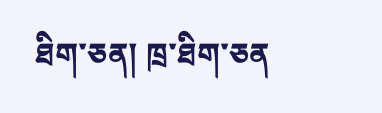ཐིག་ཅན། ཁྲ་ཐིག་ཅན